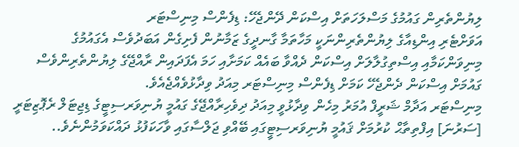ލިޔުންތެރިން ގައުމުގެ މަސްލަހަތަށް އިސްކަން ދޭންޖެހޭ: ޑިފެންސް މިނިސްޓަރ
އަވަށްޓެރި އިންޑިއާގެ ލިޔުންތެރިންނަކީ މަހާތަމާ ގާނދީގެ ޒަމާނުން ފެށިގެން އަބަދުވެސް އެގައުމުގެ މިނިވަންކަމާއި އިސްތިގުލާލަށް އިސްކަން ދެއްވާ ބައެއް ކަމަށާއި ހަމަ އެފަދައިން ރާއްޖޭގެ ލިޔުންތެރިންވެސް ގައުމަށް އިސްކަން ދެންޖެހޭ ކަމަށް ޑިފެންސް މިނިސްޓަރ މިއަދު ވިދާޅުވެއްޖެއެވެ.
މިނިސްޓަރ އަދާމް ޝަރީފް އުމަރު މިހެން ވިދާޅުވީ މިއަދު ދިވެހިރާއްޖޭގެ ގައުމީ ޔުނިވަރސިޓީގެ ޑިޖިޓަލް ރެޕޮޒިޓަރީ [ސަރުނަ] އިފްތިތާޙް ކުރުމަށް ޤައުމީ ޔުނިވަރސިޓީގައި ބޭއްވި ޖަލްސާގައި ވާހަކަފުޅު ދައްކަވަމުންނެވެ..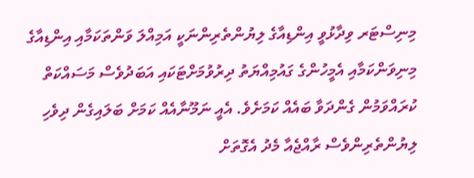މިނިސްޓަރ ވިދާޅުވީ އިންޑިއާގެ ލިޔުންތެރިންނަކީ އަމިއްލަ ވަންތަކަމާއި އިންޑިއާގެ މިނިވަންކަމާއި އެމީހުންގެ ގައުމިއްޔަތު ދިރުވުމަށްޓަކައި އަބަދުވެސް މަސައްކަތް ކުރައްވަމުން ގެންދަވާ ބައެއް ކަމަށެވެ. އެއީ ނަމޫނާއެއް ކަމަށް ބަލައިގެން ދިވެހި ލިޔުންތެރިންވެސް ރާއްޖެއާ މެދު އެގޮތަށް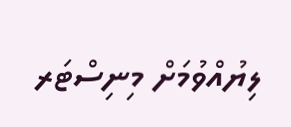ލިޔުއްވުމަށް މިނިސްޓަރ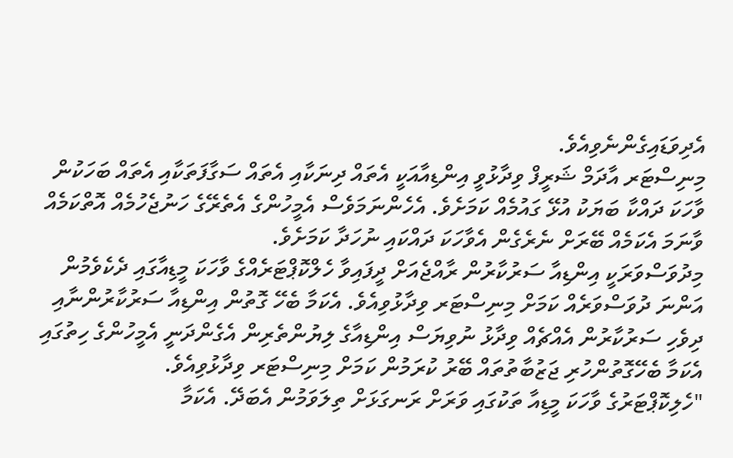އެދިވަޑައިގެންނެވިއެވެ.
މިނިސްޓަރ އާދަމް ޝަރީފް ވިދާޅުވީ އިންޑިއާއަކީ އެތައް ދިނަކާއި އެތައް ސަގާފަތަކާއި އެތައް ބަހަކުން ވާހަކަ ދައްކާ ބަޔަކު އުޅޭ ގައުމެއް ކަމަށެވެ. އެހެންނަމަވެސް އެމީހުންގެ އެތެރޭގެ ހަނުޖެހުމެއް އޮތްކަމެއް ވާނަމަ އެކަމެއް ބޭރަށް ނެރެގެން އެވާހަކަ ދައްކައި ނުހަދާ ކަމަށެވެ.
މިދުވަސްވަރަކީ އިންޑިއާ ސަރުކާރުން ރާއްޖެއަށް ދީފައިވާ ހެލްކޮޕްޓަރެއްގެ ވާހަކަ މީޑިއާގައި ދެކެވެމުން އަންނަ ދުވަސްވަރެއް ކަމަށް މިނިސްޓަރ ވިދާޅުވިއެވެ. އެކަމާ ބެހޭ ގޮތުން އިންޑިއާ ސަރުކާރުންނާއި ދިވެހި ސަރުކާރުން އެއްޗެއް ވިދާޅު ނުވިޔަސް އިންޑިއާގެ ލިޔުންތެރިން އެގެންދަނީ އެމީހުންގެ ހިތުގައި އެކަމާ ބެހޭގޮތުންހުރި ޖަޒުބާތުތައް ބޭރު ކުރަމުން ކަމަށް މިނިސްޓަރ ވިދާޅުވިއެވެ.
"ހެލިކޮޕްޓަރުގެ ވާހަކަ މީޑިއާ ތަކުގައި ވަރަށް ރަނގަޅަށް ތިލަވަމުން އެބަދޭ. އެކަމާ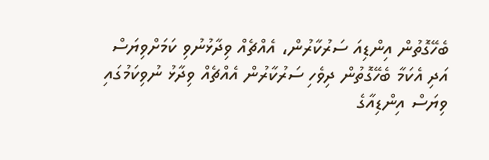ބެހޭގޮތުން އިންޑިއަ ސަރުކާރުން، އެއްޗެއް ވިދާޅުނުވި ކަމަށްވިޔަސް އަދި އެކަމާ ބެހޭގޮތުން ދިވެހި ސަރުކާރުން އެއްޗެއް ވިދާޅު ނުވިކަމުގައި ވިޔަސް އިންޑިއާގެ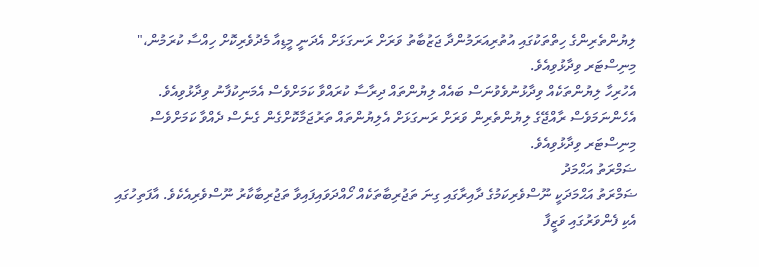ލިޔުންތެރިންގެ ހިތްތަކުގައި އުތުރިއަރަމުންދާ ޖަޒުބާތު ވަރަށް ރަނގަޅަށް އެދަނީ މީޑިއާ މެދުވެރިކޮށް ހިއްސާ ކުރަމުން،" މިނިސްޓަރ ވިދާޅުވިއެވެ.
އެހުރިހާ ލިޔުންތަކެއް ވިދާޅުނުވެވުނަސް ބައެއް ލިޔުންތައް ދިރާސާ ކުރައްވާ ކަމަށްވެސް އެމަނިކުފާނު ވިދާޅުވިއެވެ. އެހެންނަމަވެސް ރާއްޖޭގެ ލިޔުންތެރިން ވަރަށް ރަނގަޅަށް އެލިޔުންތައް ތަރުޖަމާކޮށްގެން ގެނެސް ދެއްވާ ކަމަށްވެސް މިނިސްޓަރ ވިދާޅުވިއެވެ.
ޟަމްރަތު އަޙްމަދު
ޟަމްރަތު އަޙްމަދަކީ ނޫސްވެރިކަމުގެ ދާއިރާގައި ގިނަ ތަޖުރިބާތަކެއް ހޯއްދަވައިފައިވާ ތަޖުރިބާކާރު ނޫސްވެރިއެކެވެ. އާފަތިހުގައި އެކި ފެންވަރުގައި ވަޒީފާ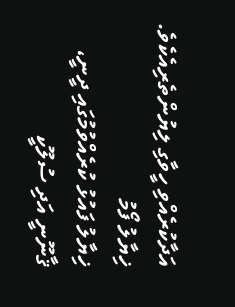އަދާކުރެއްވި ހީވާގި ލިޔުންތެރިއެކެވެ.
ޚިޔާލު ފޯމު
ޚިޔާލު ފައުޅު ކުރެއްވުމުގައި ދީނީ، ޤާނޫނީ އަދި ސުލޫކީ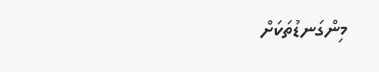މިންގަނޑުތަކަށް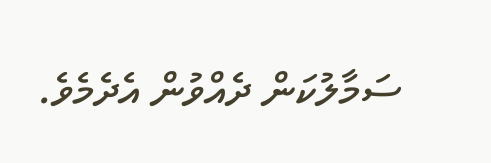ސަމާލުކަން ދެއްވުން އެދެމެވެ.